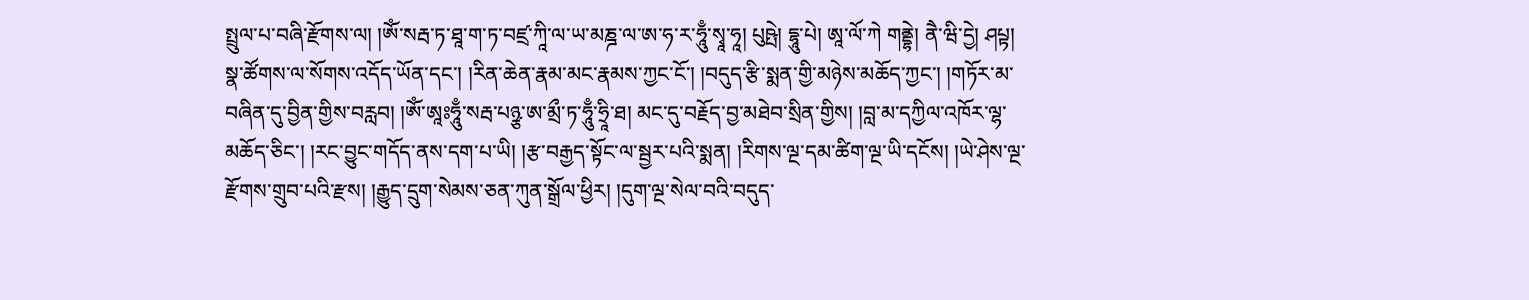སྤྲུལ་པ་བཞི་རྫོགས་ལ། །ཨོཾ་སརྦ་ཏ་ཐཱ་ག་ཏ་བཛྲ་ཀཱི་ལ་ཡ་མཎྜ་ལ་ཨ་ཧ་ར་ཧཱུྃ་སྭཱ་ཧཱ། པུཥྤེ། དྷཱུ་པེ། ཨཱ་ལོ་ཀེ གནྡྷེ། ནཻ་ཝི་དྱེ། ཤཔྟ། སྣ་ཚོགས་ལ་སོགས་འདོད་ཡོན་དང་། །རིན་ཆེན་རྣམ་མང་རྣམས་ཀྱང་ངོ་། །བདུད་རྩི་སྨན་གྱི་མཉེས་མཆོད་ཀྱང་། །གཏོར་མ་བཞིན་དུ་བྱིན་གྱིས་བརླབ། །ཨོཾ་ཨཱཿཧཱུྃ་སརྦ་པཉྩ་ཨ་མྲྀ་ཏ་ཧཱུྃ་ཧྲཱི་ཐ། མང་དུ་བརྗོད་བྱ་མཐེབ་སྲིན་གྱིས། །བླ་མ་དཀྱིལ་འཁོར་ལྷ་མཆོད་ཅིང་། །རང་བྱུང་གདོད་ནས་དག་པ་ཡི། །རྩ་བརྒྱད་སྟོང་ལ་སྦྱར་པའི་སྨན། །རིགས་ལྔ་དམ་ཚིག་ལྔ་ཡི་དངོས། །ཡེ་ཤེས་ལྔ་རྫོགས་གྲུབ་པའི་རྫས། །རྒྱུད་དྲུག་སེམས་ཅན་ཀུན་སྒྲོལ་ཕྱིར། །དུག་ལྔ་སེལ་བའི་བདུད་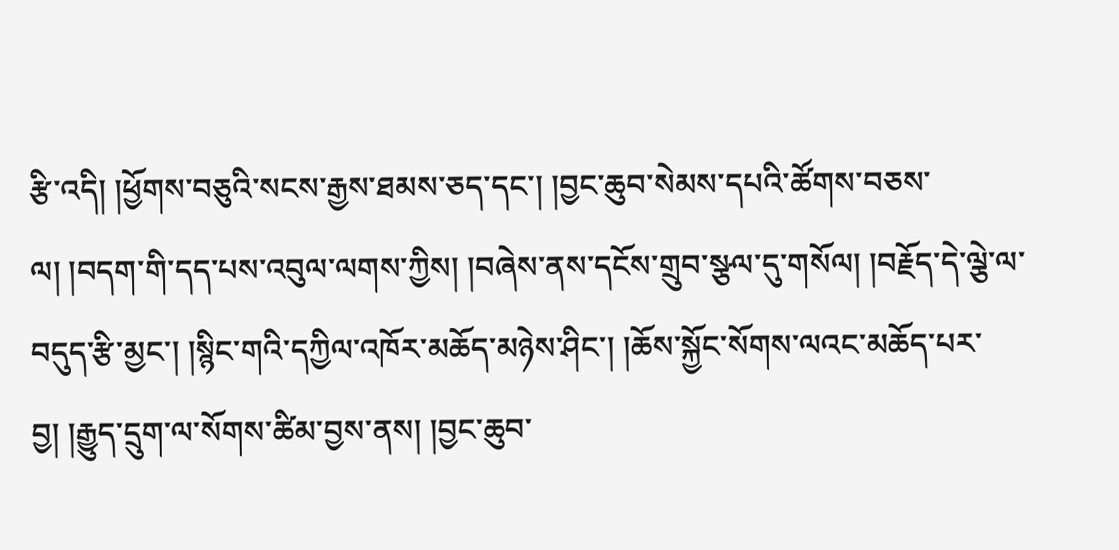རྩི་འདི། །ཕྱོགས་བཅུའི་སངས་རྒྱས་ཐམས་ཅད་དང་། །བྱང་ཆུབ་སེམས་དཔའི་ཚོགས་བཅས་ལ། །བདག་གི་དད་པས་འབུལ་ལགས་ཀྱིས། །བཞེས་ནས་དངོས་གྲུབ་སྩལ་དུ་གསོལ། །བརྗོད་དེ་ལྕེ་ལ་བདུད་རྩི་མྱང་། །སྙིང་གའི་དཀྱིལ་འཁོར་མཆོད་མཉེས་ཤིང་། །ཆོས་སྐྱོང་སོགས་ལའང་མཆོད་པར་བྱ། །རྒྱུད་དྲུག་ལ་སོགས་ཚིམ་བྱས་ནས། །བྱང་ཆུབ་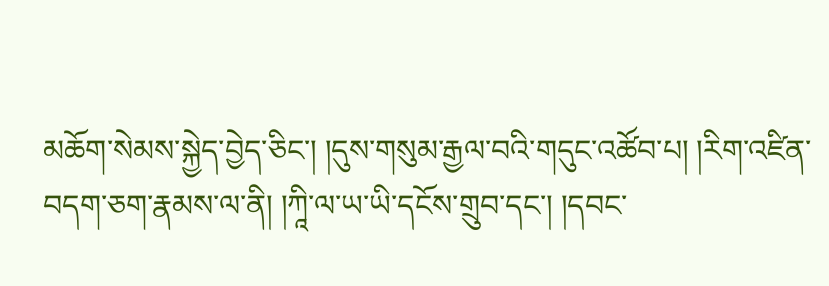མཆོག་སེམས་སྐྱེད་བྱེད་ཅིང་། །དུས་གསུམ་རྒྱལ་བའི་གདུང་འཚོབ་པ། །རིག་འཛིན་བདག་ཅག་རྣམས་ལ་ནི། །ཀཱི་ལ་ཡ་ཡི་དངོས་གྲུབ་དང་། །དབང་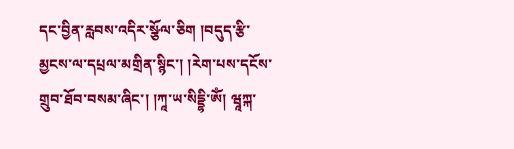དང་བྱིན་རླབས་འདིར་སྩོལ་ཅིག །བདུད་རྩི་མྱངས་ལ་དཔྲལ་མགྲིན་སྙིང་། །རེག་པས་དངོས་གྲུབ་ཐོབ་བསམ་ཞིང་། །ཀཱ་ཡ་སིདྡྷི་ཨོཾ། ཝཱཀྐ་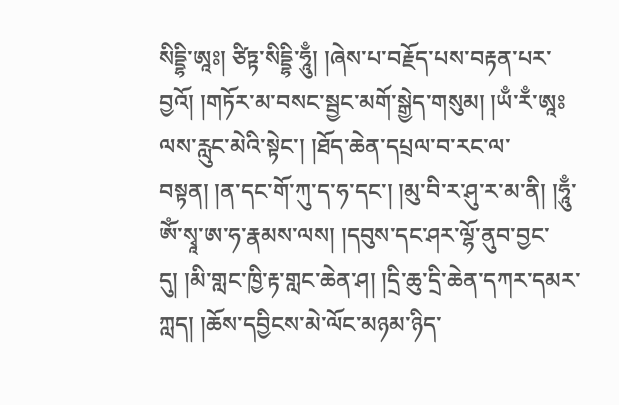སིདྡྷི་ཨཱཿ། ཙིཏྟ་སིདྡྷི་ཧཱུྃ། །ཞེས་པ་བརྗོད་པས་བརྟན་པར་བྱའོ། །གཏོར་མ་བསང་སྦྱང་མགོ་སྒྱེད་གསུམ། །ཡྃ་རྃ་ཨཱཿལས་རླུང་མེའི་སྟེང་། །ཐོད་ཆེན་དཔྲལ་བ་རང་ལ་བསྟན། །ན་དང་གོ་ཀུ་ད་ཧ་དང་། །མུ་བི་ར་ཤུ་ར་མ་ནི། །ཧཱུྃ་ཨོཾ་སྭཱ་ཨ་ཧ་རྣམས་ལས། །དབུས་དང་ཤར་ལྷོ་ནུབ་བྱང་དུ། །མི་གླང་ཁྱི་རྟ་གླང་ཆེན་ཤ། །དྲི་ཆུ་དྲི་ཆེན་དཀར་དམར་ཀླད། །ཆོས་དབྱིངས་མེ་ལོང་མཉམ་ཉིད་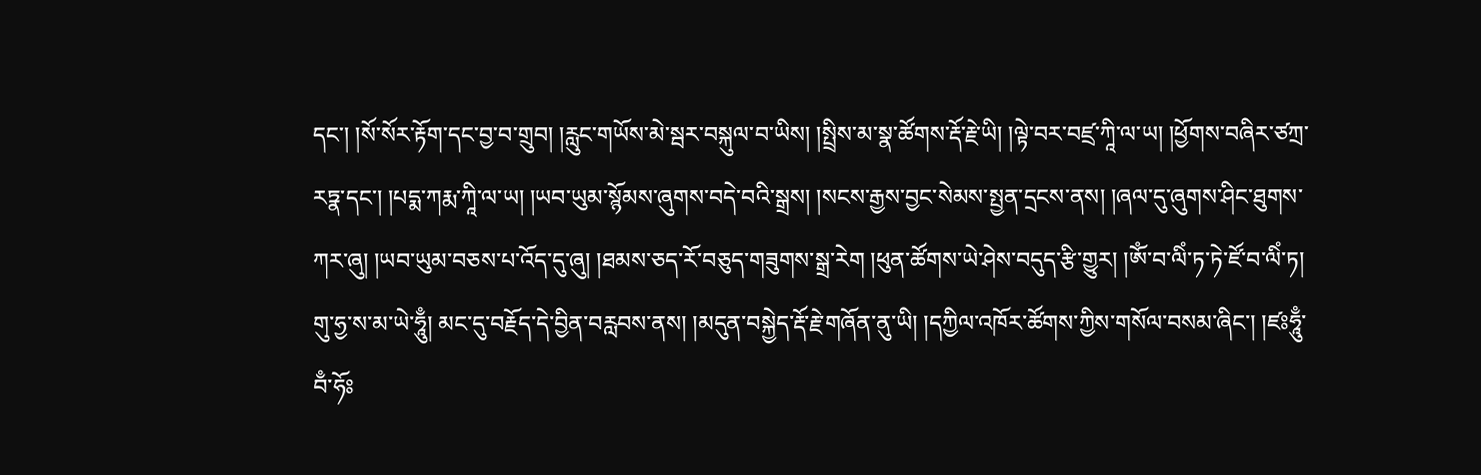དང་། །སོ་སོར་རྟོག་དང་བྱ་བ་གྲུབ། །རླུང་གཡོས་མེ་སྦར་བསྐུལ་བ་ཡིས། །སྤྲིས་མ་སྣ་ཚོགས་རྡོ་རྗེ་ཡི། །ལྟེ་བར་བཛྲ་ཀཱི་ལ་ཡ། །ཕྱོགས་བཞིར་ཙཀྲ་རཏྣ་དང་། །པདྨ་ཀརྨ་ཀཱི་ལ་ཡ། །ཡབ་ཡུམ་སྙོམས་ཞུགས་བདེ་བའི་སྒྲས། །སངས་རྒྱས་བྱང་སེམས་སྤྱན་དྲངས་ནས། །ཞལ་དུ་ཞུགས་ཤིང་ཐུགས་ཀར་ཞུ། །ཡབ་ཡུམ་བཅས་པ་འོད་དུ་ཞུ། །ཐམས་ཅད་རོ་བཅུད་གཟུགས་སྒྲ་རེག །ཕུན་ཚོགས་ཡེ་ཤེས་བདུད་རྩི་གྱུར། །ཨོཾ་བ་ལིཾ་ཏ་ཏེ་ཛོ་བ་ལིཾ་ཏ། གུ་ཧྱ་ས་མ་ཡེ་ཧཱུྃ། མང་དུ་བརྗོད་དེ་བྱིན་བརླབས་ནས། །མདུན་བསྐྱེད་རྡོ་རྗེ་གཞོན་ནུ་ཡི། །དཀྱིལ་འཁོར་ཚོགས་ཀྱིས་གསོལ་བསམ་ཞིང་། །ཛཿཧཱུྃ་བྃ་ཧོཿ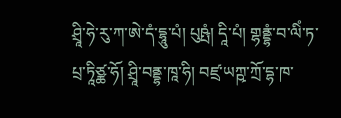ཤྲཱི་ཧེ་རུ་ཀ་ཨེ་དཾ་དྷཱུ་པཾ། པུཥྤཾ། དཱི་པཾ། གྷནྡྷཾ་བ་ལིཾ་ཏ་པྲ་ཏཱིཙྪ་ཧོ། ཤྲཱི་བནྡྷ་ཁཱ་ཧི། བཛྲ་ཡཀྵ་ཀྲོ་དྷ་ཁ་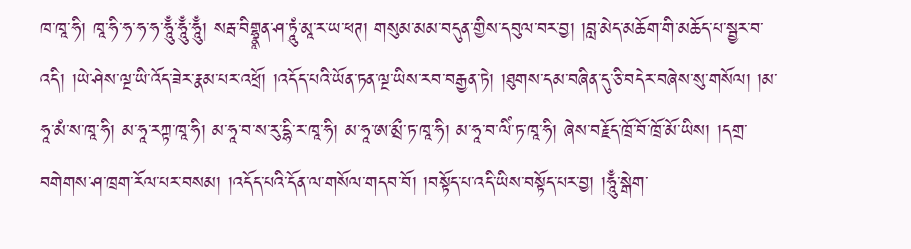ཁ་ཁཱ་ཧི། ཁཱ་ཧི་ཧ་ཧ་ཧ་ཧཱུྃ་ཧཱུྃ་ཧཱུྃ། སརྦ་བིགྷྣཱན་ཤ་ཏཱུཾ་མཱ་ར་ཡ་ཕཊ། གསུམ་མམ་བདུན་གྱིས་དབུལ་བར་བྱ། །བླ་མེད་མཆོག་གི་མཆོད་པ་སྦྱར་བ་འདི། །ཡེ་ཤེས་ལྔ་ཡི་འོད་ཟེར་རྣམ་པར་འཕྲོ། །འདོད་པའི་ཡོན་ཏན་ལྔ་ཡིས་རབ་བརྒྱན་ཏེ། །ཐུགས་དམ་བཞིན་དུ་ཅི་བདེར་བཞེས་སུ་གསོལ། །མ་ཧཱ་མཾ་ས་ཁཱ་ཧི། མ་ཧཱ་རཀྟ་ཁཱ་ཧི། མ་ཧཱ་བ་ས་རུ་དྷི་ར་ཁཱ་ཧི། མ་ཧཱ་ཨ་མྲྀ་ཏ་ཁཱ་ཧི། མ་ཧཱ་བ་ལིཾ་ཏ་ཁཱ་ཧི། ཞེས་བརྗོད་ཁྲོ་བོ་ཁྲོ་མོ་ཡིས། །དགྲ་བགེགས་ཤ་ཁྲག་རོལ་པར་བསམ། །འདོད་པའི་དོན་ལ་གསོལ་གདབ་བོ། །བསྟོད་པ་འདི་ཡིས་བསྟོད་པར་བྱ། །ཧཱུྃ་སྒེག་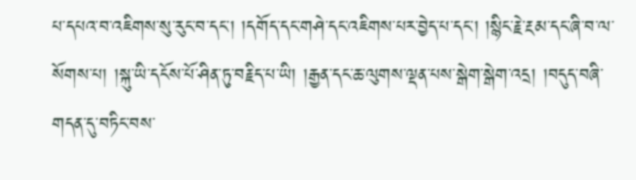པ་དཔའ་བ་འཇིགས་སུ་རུང་བ་དང་། །དགོད་དང་གཤེ་དང་འཇིགས་པར་བྱེད་པ་དང་། །སྙིང་རྗེ་རྔམ་དང་ཞི་བ་ལ་སོགས་པ། །སྐུ་ཡི་དངོས་པོ་ཤིན་ཏུ་བརྗིད་པ་ཡི། །རྒྱན་དང་ཆ་ལུགས་ལྡན་པས་སྒེག་སྒེག་འདྲ། །བདུད་བཞི་གདན་དུ་བཏིང་བས་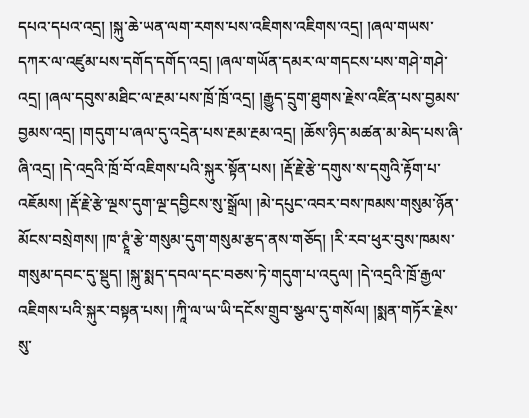དཔའ་དཔའ་འདྲ། །སྐུ་ཆེ་ཡན་ལག་རགས་པས་འཇིགས་འཇིགས་འདྲ། །ཞལ་གཡས་དཀར་ལ་འཛུམ་པས་དགོད་དགོད་འདྲ། །ཞལ་གཡོན་དམར་ལ་གདངས་པས་གཤེ་གཤེ་འདྲ། །ཞལ་དབུས་མཐིང་ལ་རྔམ་པས་ཁྲོ་ཁྲོ་འདྲ། །རྒྱུད་དྲུག་ཐུགས་རྗེས་འཛིན་པས་བྱམས་བྱམས་འདྲ། །གདུག་པ་ཞལ་དུ་འདྲེན་པས་རྔམ་རྔམ་འདྲ། །ཆོས་ཉིད་མཚན་མ་མེད་པས་ཞི་ཞི་འདྲ། །དེ་འདྲའི་ཁྲོ་བོ་འཇིགས་པའི་སྐུར་སྟོན་པས། །རྡོ་རྗེ་རྩེ་དགུས་ས་དགུའི་རྟོག་པ་འཇོམས། །རྡོ་རྗེ་རྩེ་ལྔས་དུག་ལྔ་དབྱིངས་སུ་སྒྲོལ། །མེ་དཔུང་འབར་བས་ཁམས་གསུམ་ཉོན་མོངས་བསྲེགས། །ཁ་ཊྭཱཾ་རྩེ་གསུམ་དུག་གསུམ་རྩད་ནས་གཅོད། །རི་རབ་ཕུར་བུས་ཁམས་གསུམ་དབང་དུ་སྡུད། །སྐུ་སྨད་དབལ་དང་བཅས་ཏེ་གདུག་པ་འདུལ། །དེ་འདྲའི་ཁྲོ་རྒྱལ་འཇིགས་པའི་སྐུར་བསྟན་པས། །ཀཱི་ལ་ཡ་ཡི་དངོས་གྲུབ་སྩལ་དུ་གསོལ། །སྨན་གཏོར་རྗེས་སུ་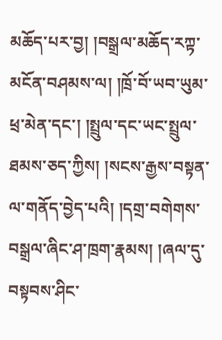མཆོད་པར་བྱ། །བསྒྲལ་མཆོད་རཀྟ་མངོན་བཤམས་ལ། །ཁྲོ་བོ་ཡབ་ཡུམ་ཕྲ་མེན་དང་། །སྤྲུལ་དང་ཡང་སྤྲུལ་ཐམས་ཅད་ཀྱིས། །སངས་རྒྱས་བསྟན་ལ་གནོད་བྱེད་པའི། །དགྲ་བགེགས་བསྒྲལ་ཞིང་ཤ་ཁྲག་རྣམས། །ཞལ་དུ་བསྟབས་ཤིང་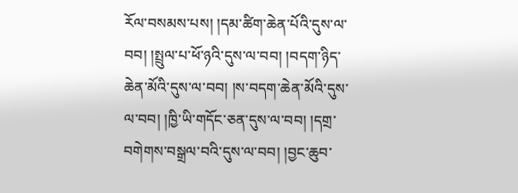རོལ་བསམས་པས། །དམ་ཚིག་ཆེན་པོའི་དུས་ལ་བབ། །སྤྲུལ་པ་ཕོ་ཉའི་དུས་ལ་བབ། །བདག་ཉིད་ཆེན་མོའི་དུས་ལ་བབ། །ས་བདག་ཆེན་མོའི་དུས་ལ་བབ། །ཁྱི་ཡི་གདོང་ཅན་དུས་ལ་བབ། །དགྲ་བགེགས་བསྒྲལ་བའི་དུས་ལ་བབ། །བྱང་ཆུབ་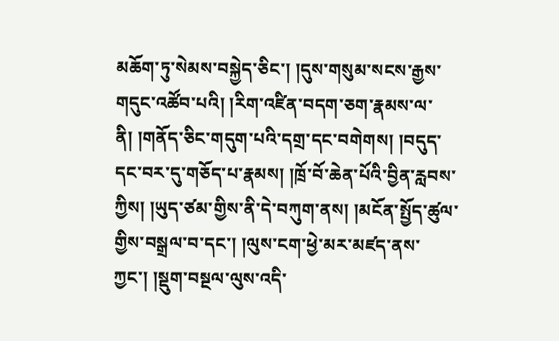མཆོག་ཏུ་སེམས་བསྐྱེད་ཅིང་། །དུས་གསུམ་སངས་རྒྱས་གདུང་འཚོབ་པའི། །རིག་འཛིན་བདག་ཅག་རྣམས་ལ་ནི། །གནོད་ཅིང་གདུག་པའི་དགྲ་དང་བགེགས། །བདུད་དང་བར་དུ་གཅོད་པ་རྣམས། །ཁྲོ་བོ་ཆེན་པོའི་བྱིན་རླབས་ཀྱིས། །ཡུད་ཙམ་གྱིས་ནི་དེ་བཀུག་ནས། །མངོན་སྤྱོད་ཚུལ་གྱིས་བསྒྲལ་བ་དང་། །ལུས་ངག་ཕྱེ་མར་མཛད་ནས་ཀྱང་། །སྡུག་བསྔལ་ལུས་འདི་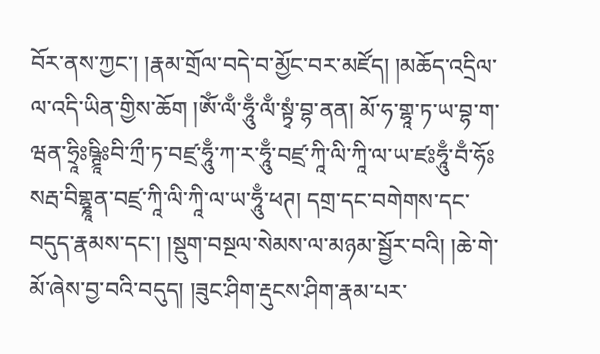བོར་ནས་ཀྱང་། །རྣམ་གྲོལ་བདེ་བ་མྱོང་བར་མཛོད། །མཆོད་འདྲིལ་ལ་འདི་ཡིན་གྱིས་ཆོག །ཨོཾ་ལྃ་ཧཱུྃ་ལྃ་སྟྭཾ་བྷ་ནན། མོ་ཧ་གྷཱ་ཏ་ཡ་བྷ་ག་ཝན་ཧྲཱིཿཥྚྲཱིཿབི་ཀྲྀ་ཏ་བཛྲ་ཧཱུྃ་ཀ་ར་ཧཱུྃ་བཛྲ་ཀཱི་ལི་ཀཱི་ལ་ཡ་ཛཿཧཱུྃ་བྃ་ཧོཿ སརྦ་བིགྷྣཱན་བཛྲ་ཀཱི་ལི་ཀཱི་ལ་ཡ་ཧཱུྃ་ཕཊ། དགྲ་དང་བགེགས་དང་བདུད་རྣམས་དང་། །སྡུག་བསྔལ་སེམས་ལ་མཉམ་སྦྱོར་བའི། །ཆེ་གེ་མོ་ཞེས་བྱ་བའི་བདུད། །ཟུང་ཤིག་རྡུངས་ཤིག་རྣམ་པར་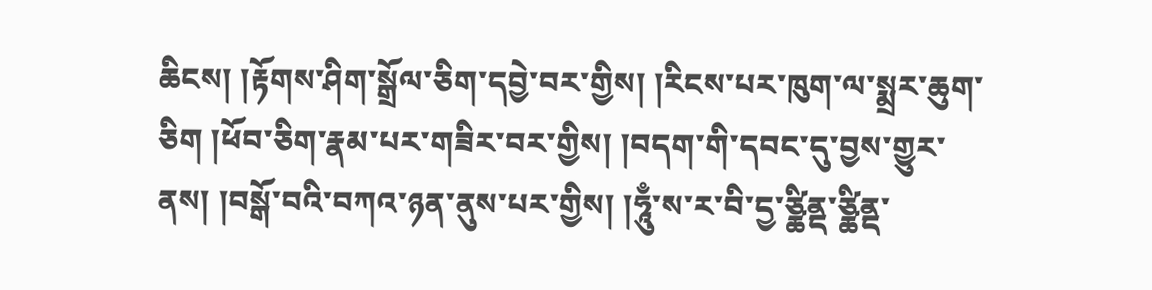ཆིངས། །རྟོགས་ཤིག་སྒྲོལ་ཅིག་དབྱེ་བར་གྱིས། །རིངས་པར་ཁུག་ལ་སྨྲར་ཆུག་ཅིག །ཕོབ་ཅིག་རྣམ་པར་གཟིར་བར་གྱིས། །བདག་གི་དབང་དུ་བྱས་གྱུར་ནས། །བསྒོ་བའི་བཀའ་ཉན་ནུས་པར་གྱིས། །ཧཱུྃ་ས་ར་བི་དྱ་ཙྪིནྡ་ཙྪིནྡ་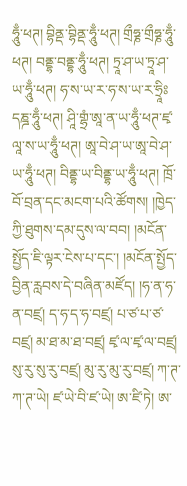ཧཱུྃ་ཕཊ། བྷིནྡ་བྷིནྡ་ཧཱུྃ་ཕཊ། གྲྀཧྞ་གྲྀཧྞ་ཧཱུྃ་ཕཊ། བནྡྷ་བནྡྷ་ཧཱུྃ་ཕཊ། ཏྲཱ་ཤ་ཡ་ཏྲཱ་ཤ་ཡ་ཧཱུྃ་ཕཊ། ཧ་ས་ཡ་ར་ཧ་ས་ཡ་ར་ཧྲཱིཿདཎྜ་ཧཱུྃ་ཕཊ། ཤཱི་གྷྲཾ་ཨཱ་ན་ཡ་ཧཱུྃ་ཕཊ་ཛྭ་ལཱ་ས་ཡ་ཧཱུྃ་ཕཊ། ཨཱ་བེ་ཤ་ཡ་ཨཱ་བེ་ཤ་ཡ་ཧཱུྃ་ཕཊ། བིནྡྷ་ཡ་བིནྡྷ་ཡ་ཧཱུྃ་ཕཊ། ཁྲོ་བོ་བྲན་དང་མངག་པའི་ཚོགས། །ཁྱེད་ཀྱི་ཐུགས་དམ་དུས་ལ་བབ། །མངོན་སྤྱོད་ཇི་ལྟར་ངེས་པ་དང་། །མངོན་སྤྱོད་བྱིན་རླབས་དེ་བཞིན་མཛོད། །ཧ་ན་ཧ་ན་བཛྲ། ད་ཧ་ད་ཧ་བཛྲ། པ་ཙ་པ་ཙ་བཛྲ། མ་ཐ་མ་ཐ་བཛྲ། ཛྭ་ལ་ཛྭ་ལ་བཛྲ། སུ་རུ་སུ་རུ་བཛྲ། མུ་རུ་མུ་རུ་བཛྲ། ཀ་ཊ་ཀ་ཊ་ཡེ། ཛ་ཡེ་བི་ཛ་ཡེ། ཨ་ཛི་ཏེ། ཨ་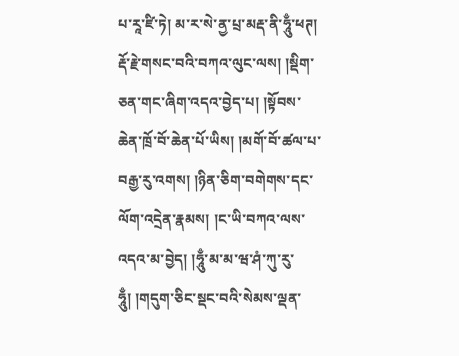པ་རཱ་ཛི་ཏེ། མ་ར་སེ་ནྱ་པྲ་མརྡ་ནི་ཧཱུྃ་ཕཊ། རྡོ་རྗེ་གསང་བའི་བཀའ་ལུང་ལས། །སྡིག་ཅན་གང་ཞིག་འདའ་བྱེད་པ། །སྟོབས་ཆེན་ཁྲོ་བོ་ཆེན་པོ་ཡིས། །མགོ་བོ་ཚལ་པ་བརྒྱ་རུ་འགས། །ཉིན་ཅིག་བགེགས་དང་ལོག་འདྲེན་རྣམས། །ང་ཡི་བཀའ་ལས་འདའ་མ་བྱེད། །ཧཱུྃ་མ་མ་ཝ་ཤཾ་ཀུ་རུ་ཧཱུྃ། །གདུག་ཅིང་སྡང་བའི་སེམས་ལྡན་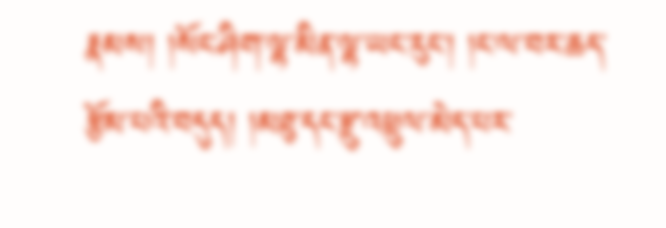རྣམས། །སོང་ཤིག་ལྷ་མིན་ལྷ་ཡང་རུང་། །ང་ལ་བར་ཆད་རྩོམ་པའི་བདུད། །མཐུ་དང་རྫུ་འཕྲུལ་མེད་པར་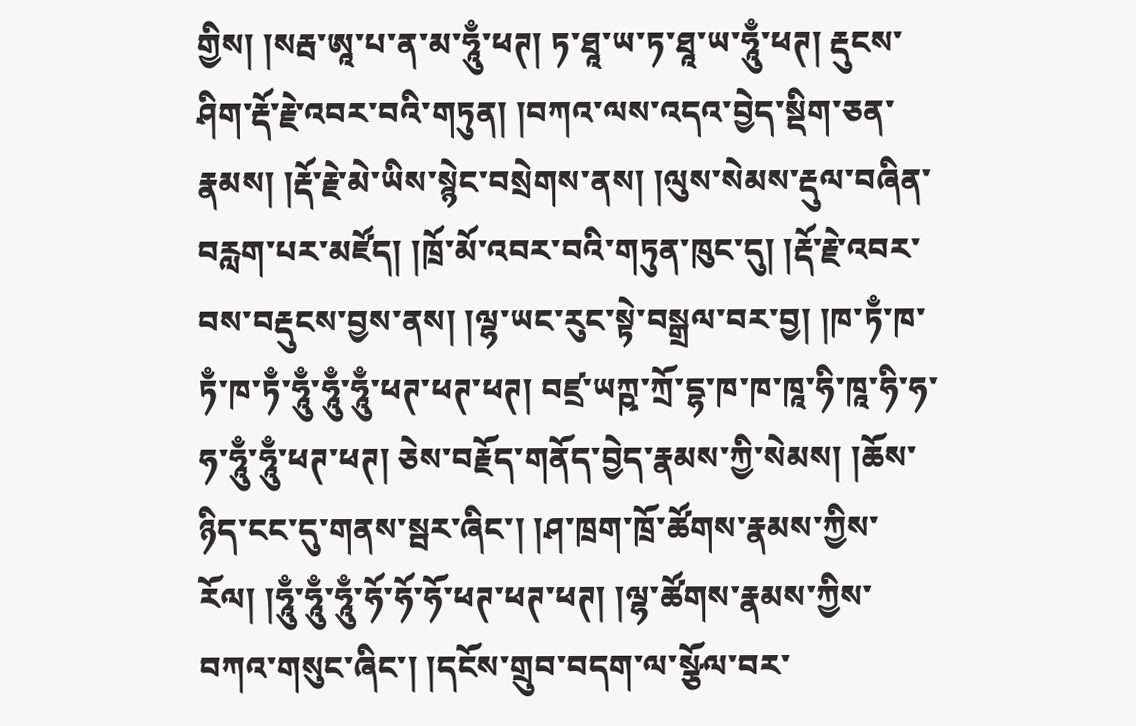གྱིས། །སརྦ་ཨཱ་པ་ན་མ་ཧཱུྃ་ཕཊ། ཏ་ཐཱ་ཡ་ཏ་ཐཱ་ཡ་ཧཱུྃ་ཕཊ། རྡུངས་ཤིག་རྡོ་རྗེ་འབར་བའི་གཏུན། །བཀའ་ལས་འདའ་བྱེད་སྡིག་ཅན་རྣམས། །རྡོ་རྗེ་མེ་ཡིས་སྙེང་བསྲེགས་ནས། །ལུས་སེམས་རྡུལ་བཞིན་བརླག་པར་མཛོད། །ཁྲོ་མོ་འབར་བའི་གཏུན་ཁུང་དུ། །རྡོ་རྗེ་འབར་བས་བརྡུངས་བྱས་ནས། །ལྷ་ཡང་རུང་སྟེ་བསྒྲལ་བར་བྱ། །ཁ་ཏྃ་ཁ་ཏྃ་ཁ་ཏྃ་ཧཱུྃ་ཧཱུྃ་ཧཱུྃ་ཕཊ་ཕཊ་ཕཊ། བཛྲ་ཡཀྵ་ཀྲོ་དྷ་ཁ་ཁ་ཁཱ་ཧི་ཁཱ་ཧི་ཧ་ཧ་ཧཱུྃ་ཧཱུྃ་ཕཊ་ཕཊ། ཅེས་བརྗོད་གནོད་བྱེད་རྣམས་ཀྱི་སེམས། །ཆོས་ཉིད་ངང་དུ་གནས་སྦར་ཞིང་། །ཤ་ཁྲག་ཁྲོ་ཚོགས་རྣམས་ཀྱིས་རོལ། །ཧཱུྃ་ཧཱུྃ་ཧཱུྃ་ཧོ་ཧོ་ཧོ་ཕཊ་ཕཊ་ཕཊ། །ལྷ་ཚོགས་རྣམས་ཀྱིས་བཀའ་གསུང་ཞིང་། །དངོས་གྲུབ་བདག་ལ་སྩོལ་བར་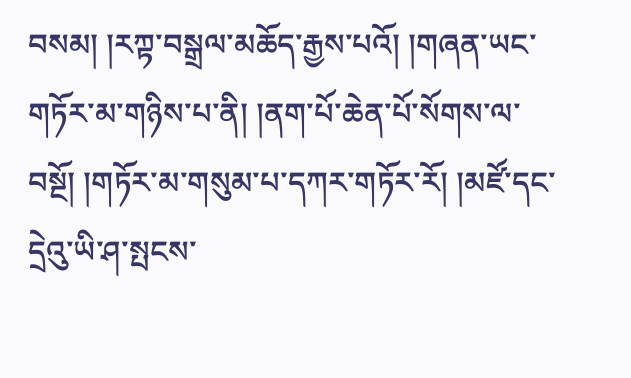བསམ། །རཀྟ་བསྒྲལ་མཆོད་རྒྱས་པའོ། །གཞན་ཡང་གཏོར་མ་གཉིས་པ་ནི། །ནག་པོ་ཆེན་པོ་སོགས་ལ་བསྔོ། །གཏོར་མ་གསུམ་པ་དཀར་གཏོར་རོ། །མཛོ་དང་དྲེའུ་ཡི་ཤ་སྤངས་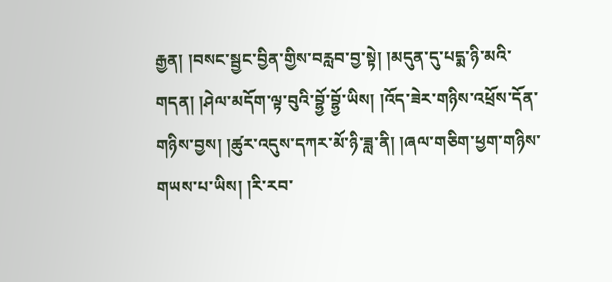རྒྱན། །བསང་སྦྱང་བྱིན་གྱིས་བརླབ་བྱ་སྟེ། །མདུན་དུ་པདྨ་ཉི་མའི་གདན། །ཤེལ་མདོག་ལྟ་བུའི་བྷྱོ་བྷྱོ་ཡིས། །འོད་ཟེར་གཉིས་འཕྲོས་དོན་གཉིས་བྱས། །ཚུར་འདུས་དཀར་མོ་ཉི་ཟླ་ནི། །ཞལ་གཅིག་ཕྱག་གཉིས་གཡས་པ་ཡིས། །རི་རབ་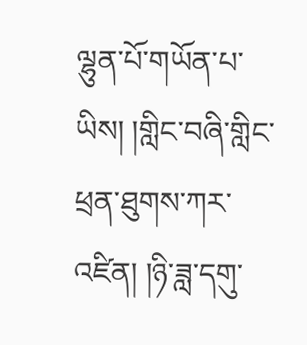ལྷུན་པོ་གཡོན་པ་ཡིས། །གླིང་བཞི་གླིང་ཕྲན་ཐུགས་ཀར་འཛིན། །ཉི་ཟླ་དགུ་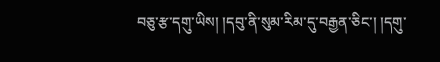བཅུ་རྩ་དགུ་ཡིས། །དབུ་ནི་སུམ་རིམ་དུ་བརྒྱན་ཅིང་། །དགུ་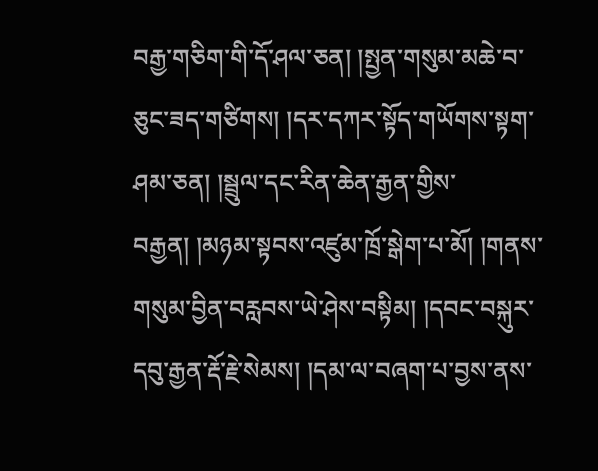བརྒྱ་གཅིག་གི་དོ་ཤལ་ཅན། །སྤྱན་གསུམ་མཆེ་བ་ཅུང་ཟད་གཙིགས། །དར་དཀར་སྟོད་གཡོགས་སྟག་ཤམ་ཅན། །སྦྲུལ་དང་རིན་ཆེན་རྒྱན་གྱིས་བརྒྱན། །མཉམ་སྟབས་འཛུམ་ཁྲོ་སྒེག་པ་མོ། །གནས་གསུམ་བྱིན་བརླབས་ཡེ་ཤེས་བསྟིམ། །དབང་བསྐུར་དབུ་རྒྱན་རྡོ་རྗེ་སེམས། །དམ་ལ་བཞག་པ་བྱས་ནས་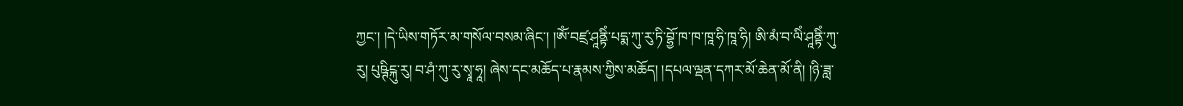ཀྱང་། །དེ་ཡིས་གཏོར་མ་གསོལ་བསམ་ཞིང་། །ཨོཾ་བཛྲ་ཤཱནྟིཾ་པདྨ་ཀུ་རུ་ཏི་བྷྱོ་ཁ་ཁ་ཁཱ་ཧི་ཁཱ་ཧི། ཨི་མཾ་བ་ལིཾ་ཤཱནྟིཾ་ཀུ་རུ། པུཥྚིངྐུ་རུ། བ་ཤཾ་ཀུ་རུ་སྭཱ་ཧཱ། ཞེས་དང་མཆོད་པ་རྣམས་ཀྱིས་མཆོད། །དཔལ་ལྡན་དཀར་མོ་ཆེན་མོ་ནི། །ཉི་ཟླ་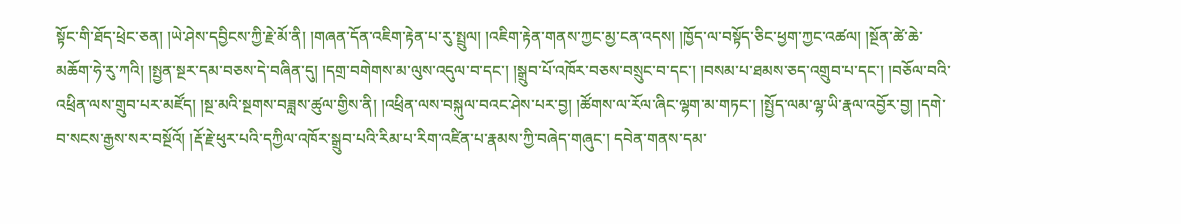སྟོང་གི་ཐོད་ཕྲེང་ཅན། །ཡེ་ཤེས་དབྱིངས་ཀྱི་རྗེ་མོ་ནི། །གཞན་དོན་འཇིག་རྟེན་པ་རུ་སྤྲུལ། །འཇིག་རྟེན་གནས་ཀྱང་མྱ་ངན་འདས། །ཁྱོད་ལ་བསྟོད་ཅིང་ཕྱག་ཀྱང་འཚལ། །སྔོན་ཚེ་ཆེ་མཆོག་ཧེ་རུ་ཀའི། །སྤྱན་སྔར་དམ་བཅས་དེ་བཞིན་དུ། །དགྲ་བགེགས་མ་ལུས་འདུལ་བ་དང་། །སྒྲུབ་པོ་འཁོར་བཅས་བསྲུང་བ་དང་། །བསམ་པ་ཐམས་ཅད་འགྲུབ་པ་དང་། །བཅོལ་བའི་འཕྲིན་ལས་གྲུབ་པར་མཛོད། །སྔ་མའི་སྔགས་བཟླས་ཚུལ་གྱིས་ནི། །འཕྲིན་ལས་བསྐུལ་བའང་ཤེས་པར་བྱ། །ཚོགས་ལ་རོལ་ཞིང་ལྷག་མ་གཏང་། །སྤྱོད་ལམ་ལྷ་ཡི་རྣལ་འབྱོར་བྱ། །དགེ་བ་སངས་རྒྱས་སར་བསྔོའོ། །རྡོ་རྗེ་ཕུར་པའི་དཀྱིལ་འཁོར་སྒྲུབ་པའི་རིམ་པ་རིག་འཛིན་པ་རྣམས་ཀྱི་བཞེད་གཞུང་། དབེན་གནས་དམ་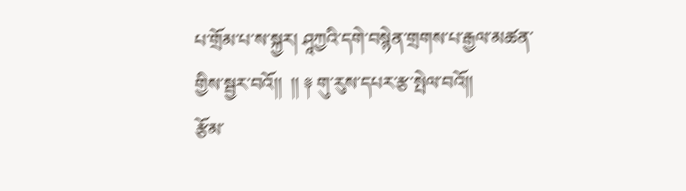པ་གྲོམ་པ་ས་སྐྱར། ཤཱཀྱའི་དགེ་བསྙེན་གྲགས་པ་རྒྱལ་མཚན་གྱིས་སྦྱར་བའོ།།  །། ༈ གུ་རུས་དཔར་རྩ་སྤེལ་བའོ།།
རྩོམ་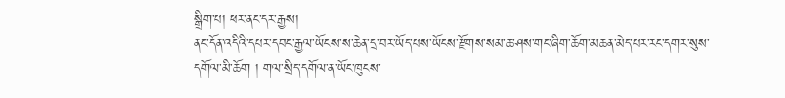སྒྲིག་པ། ཕར་ནང་དར་རྒྱས།
ནང་དོན་འདིའི་དཔར་དབང་རྒྱལ་ཡོངས་ས་ཆེན་དྲ་བར་ཡོད་པས་ཡོངས་རྫོགས་སམ་ཆ་ཤས་གང་ཞིག་ཆོག་མཆན་མེད་པར་རང་དགར་སུས་དགོལ་མི་ཆོག ། གལ་སྲིད་དགོལ་ན་ཡོང་ཁུངས་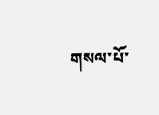གསལ་པོ་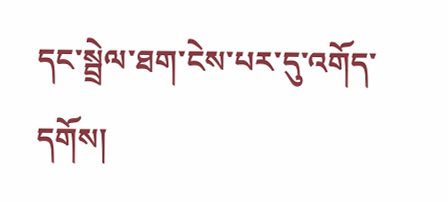དང་སྦྲེལ་ཐག་ངེས་པར་དུ་འགོད་དགོས།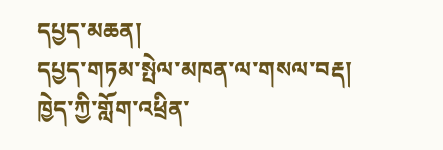དཔྱད་མཆན།
དཔྱད་གཏམ་སྤེལ་མཁན་ལ་གསལ་བརྡ།
ཁྱེད་ཀྱི་གློག་འཕྲིན་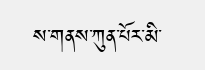ས་གནས་ཀུན་པོར་མི་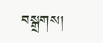བསྒྲགས།